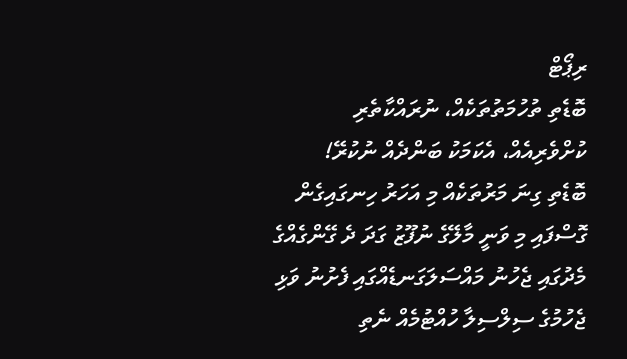ރިޕޯޓް
ބޮޑެތި ތުހުމަތުތަކެއް، ނުރައްކާތެރި ކުށްވެރިއެއް، އެކަމަކު ބަންދެއް ނުކުރޭ!
ބޮޑެތި ގިނަ މަރުތަކެއް މި އަހަރު ހިނގައިގެން ގޮސްފައި މި ވަނީ މާލޭގެ ނުފޫޒު ގަދަ ދެ ގޭންގެއްގެ މެދުގައި ޖެހުނު މައްސަލަގަނޑެއްގައި ފެށުނު ވަޅި ޖެހުމުގެ ސިލްސިލާ ހުއްޓުމެއް ނެތި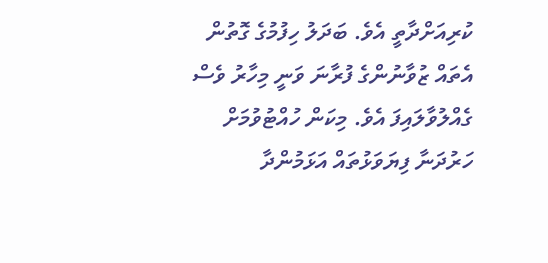ކުރިއަށްދާތީ އެވެ. ބަދަލު ހިފުމުގެ ގޮތުން އެތައް ޒުވާނުންގެ ފުރާނަ ވަނީ މިހާރު ވެސް ގެއްލުވާލައިފަ އެވެ. މިކަން ހުއްޓުވުމަށް ހަރުދަނާ ފިޔަވަޅުތައް އަޅަމުންދާ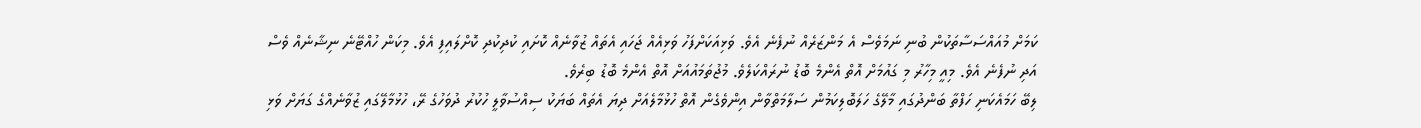ކަމަށް މުއައްސަސާތަކުން ބުނި ނަމަވެސް އެ މަންޒަރެއް ނުފެނެ އެވެ. ވަޅިއަކަށްފަހު ވަޅިއެއް ޖަހައި އެތައް ޒުވާނެއް ކޮށައި ކުދިކުދި ކޮށްލައިފި އެވެ. މިކަން ހުއްޓޭނެ ނިޝާނެއް ވެސް އަދި ނުފެނެ އެވެ. މިއީ މިހާރު މި ގައުމަށް އޮތް އެންމެ ބޮޑު ނުރައްކަލެވެ. މުޖުތަމައުއަށް އޮތް އެންމެ ބޮޑު ބިރެވެ.
ލިބޭ ހަމައެކަނި ހަފްތާ ބަންދުގައި މާލޭގެ ހަލަބޮލިކަމުން ސަލާމަތްވާން އިންވެގެން އޮތް ހުޅުމާލެއަށް ދިޔަ އެތައް ބަޔަކު ސިއްސުވާލީ ހުކުރު ދުވަހުގެ ރޭ، ހުޅުމާލޭގައި ޒުވާނެއްގެ ގަޔަށް ވަޅި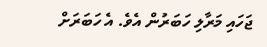ޖަހައި މަރާލި ހަބަރުން އެވެ. އެ ހަބަރަށް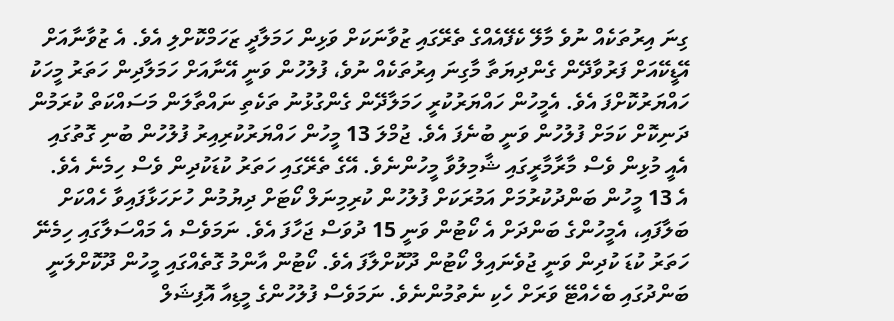ގިނަ އިރުތަކެއް ނުވެ މާލޭ ކެފޭއެއްގެ ތެރޭގައި ޒުވާނަކަށް ވަޅިން ހަމަލާދީ ޒަހަމްކޮށްލި އެވެ. އެ ޒުވާނާއަށް އޭޑީކޭއަށް ފަރުވާދޭން ގެންދިޔަތާ މާގިނަ އިރުތަކެއް ނުވެ، ފުލުހުން ވަނީ އޭނާއަށް ހަމަލާދިން ހަތަރު މީހަކު ހައްޔަރުކޮށްފަ އެވެ. އެމީހުން ހައްޔަރުކުރީ ހަމަލާދޭން ގެންގުޅުނު ތަކެތި ނައްތާލަން މަސައްކަތް ކުރަމުން ދަނިކޮށް ކަމަށް ފުލުހުން ވަނީ ބުނެފަ އެވެ. ޖުމްލަ 13 މީހުން ހައްޔަރުކުރިއިރު ފުލުހުން ބުނި ގޮތުގައި އެއީ މުޅިން ވެސް މާރާމާރީގައި ޝާމިލުވާ މީހުންނެވެ. އޭގެ ތެރޭގައި ހަތަރު ކުޑަކުދިން ވެސް ހިމެނެ އެވެ.
އެ 13 މީހުން ބަންދުކުރުމަށް އަމުރަކަށް ފުލުހުން ކުރިމިނަލް ކޯޓަށް ދިޔުމުން ހުށަހަޅާފައިވާ ހެއްކަށް ބަލާފައި، އެމީހުންގެ ބަންދަށް އެ ކޯޓުން ވަނީ 15 ދުވަސް ޖަހާފަ އެވެ. ނަމަވެސް އެ މައްސަލާގައި ހިމެނޭ ހަތަރު ކުޑަ ކުދިން ވަނީ ޖުވެނައިލް ކޯޓުން ދޫކޮށްލާފަ އެވެ. ކޯޓުން އާންމު ގޮތެއްގައި މީހުން ދޫކޮށްލަނީ ބަންދުގައި ބެހެއްޓޭ ވަރަށް ހެކި ނެތުމުންނެވެ. ނަމަވެސް ފުލުހުންގެ މީޑިއާ އޮފިޝަލް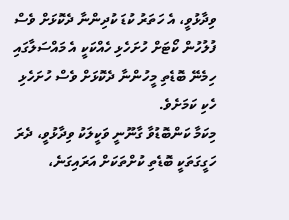ވިދާޅުވީ، އެ ހަތަރު ކުޑަ ކުދިންނާ ދެކޮޅަށް ވެސް ފުލުހުން ކޯޓަށް ހުށަހެޅި ހެއްކަކީ އެ މައްސަލާގައި ހިމެނޭ ބޮޑެތި މީހުންނާ ދެކޮޅަށް ވެސް ހުށަހެޅި ހެކި ކަމަށެވެ.
މިކަމާ ކަންބޮޑުވާ ގާނޫނީ ވަކީލަކު ވިދާޅުވީ، ދެރަ ހަގީގަތަކީ ބޮޑެތި ކުށްތަކަށް އަރައިގަނެ،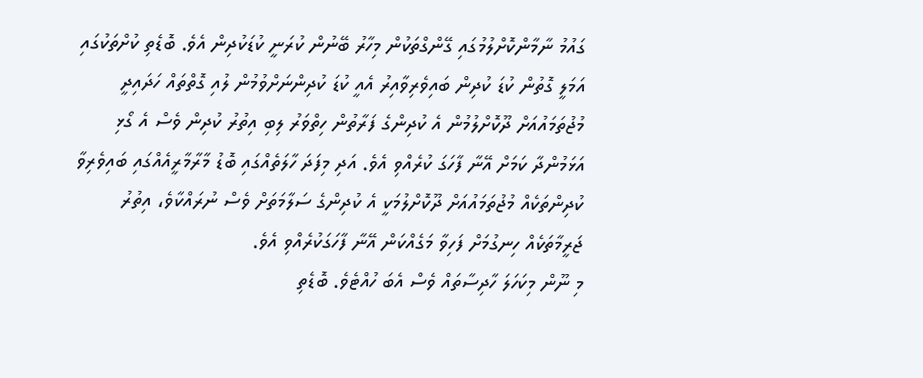ގައުމު ނާމާންކޮށްލުމުގައި ގޭންގްތަކުން މިހާރު ބޭނުން ކުރަނީ ކުޑަކުދިން އެވެ. ބޮޑެތި ކުށްތަކުގައި އަމަލީ ގޮތުން ކުޑަ ކުދިން ބައިވެރިވާއިރު އެއީ ކުޑަ ކުދިންނަށްވުމުން ލުއި ގޮތްތައް ހަދައިދީ މުޖުތަމައުއަށް ދޫކޮށްލުމުން އެ ކުދިންގެ ފަރާތުން ހިތްވަރު ލިބި އިތުރު ކުދިން ވެސް އެ ގޯޅި އަޅަމުންދާ ކަމަށް އޭނާ ފާހަގަ ކުރެއްވި އެވެ. އަދި މިފަދަ ހާލަތެއްގައި ބޮޑު މާރާމާރީއެއްގައި ބައިވެރިވާ ކުދިންތަކެއް މުޖުތަމައުއަށް ދޫކޮށްލުމަކީ އެ ކުދިންގެ ސަލާމަތަށް ވެސް ނުރައްކާވެ، އިތުރު ޖަރީމާތަކެއް ހިނގުމަށް ފަހިވާ މަގެއްކަން އޭނާ ފާހަގަކުރެއްވި އެވެ.
މި ނޫން މިކަހަލަ ހާދިސާތައް ވެސް އެބަ ހުއްޓެވެ. ބޮޑެތި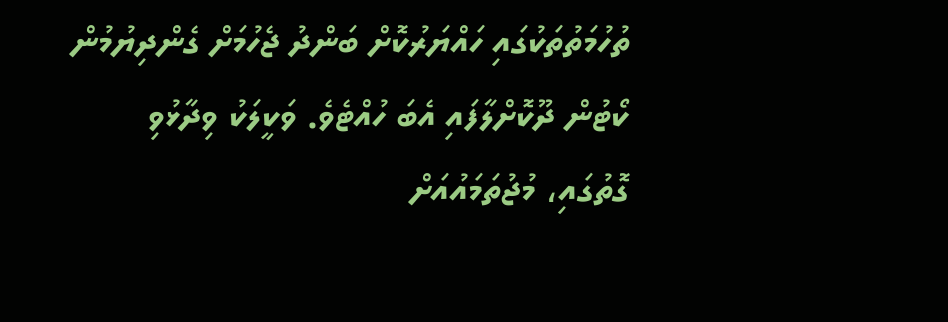ތުހުމަތުތަކުގައި ހައްޔަރުކޮށް ބަންދު ޖެހުމަށް ގެންދިޔުމުން ކޯޓުން ދޫކޮށްލާފައި އެބަ ހުއްޓެވެ. ވަކީލަކު ވިދާޅުވި ގޮތުގައި، މުޖުތަމައުއަށް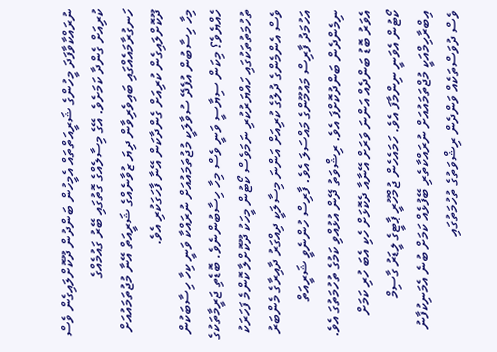ނުރައްކާވާފަދަ މީހުންގެ ޝަރީއަތްތައް އެމީހުން ބަންދުން ދޫކޮށްލައިގެން ވެސް ކުރިއަށް ގެންދާ ކަމަށެވެ. އޭގެ މިސާލެއްގެ ގޮތުގައި ބޭރު ގައުމެއްގެ ހަނގުރާމައެއްގައި ބައިވެރިވާން ދިޔަ ޒުވާނެއްގެ ޝަރީއަތް އޭނާ މުޖުތަމައުއަށް ދޫކޮށްލައިގެން ކުރިއަށް ގެންދާކަން އޭނާ ފާހަގަކުރި އެވެ.
މިހާ ހިސާބުން އުފެދޭ ސުވާލަކީ މުޖުތަމައުއަށް ނުރައްކާ ވަނީ ކިހާ ހިސާބަކުން ހެއްޔެވެ؟ މިކަން ސިޔާސީ ވަނީ ވެސް މިހާ ހިސާބުންނެވެ. ބޮޑެތި ޖަރީމާތަކުގެ ތުހުމަތުތަކުގައި ހައްޔަރުކުރި ނަމަވެސް ކޯޓުން މީހަކު ދޫކޮށްލާ ކޮންމެ ފަހަރަކު ވެސް އެންމެންގެ ދުލުގެ ކުރިއަށް އަންނަ މިސާލަކީ ދިއްގަރު ދާއިރާގެ މެންބަރު އަހުމަދު ފާރިސް މައުމޫންގެ މައްސަލަ އެވެ. ފާރިސް ހުންނެވީ ޝަރީއަތް ނިމެންދެން ބަންދުކޮށްފަ އެވެ. ރިޝްވަތު ދޭން އުޅުއްވި ކަމުގެ ތުހުމަތުގަ އެވެ. އެވަރު ބޮޑު ބަންދެއް އަންނަ ވަރަށް އޭނާއާ ދެކޮޅަށް ހެކި އެބަ ހުރި ކަމަށް ކޯޓުން އެވަނީ ނިންމާފަ އެވެ. ހަމައެހެން ޖުމްހޫރީ ޕާޓީގެ ލީޑަރު ގާސިމް އިބްރާހިމްއަކީ މުޖްތަމައުއަށް ނުރައްކާތެރި ބޭފުޅެއް ކަމަށް ބުނެ އެމަނިކުފާނު ވެސް ދުވަސްތަކެއް ވަންދެން ރިޝްވަތުގެ ތުހުމަތުގައި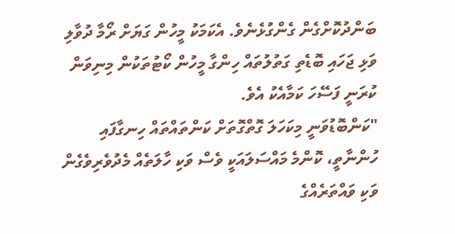ބަންދުކޮށްގެން ގެންގުޅެނެވެ. އެކަމަކު މީހުން ގަޔަށް ރޯމާ ދުވާލި ވަޅި ޖަހައި ބޮޑެތި ގަތުލުތައް ހިންގާ މީހުން ކޯޓުތަކުން މިނިވަން ކުރަނީ ފަސޭހަ ކަމާއެކު އެވެ.
"ކަންބޮޑުވަނީ މިކަހަލަ ގޮތްގޮތަށް ކަންތައްތައް ހިނގާފައި ހުންނާތީ، ކޮންމެ މައްސަލައަކީ ވެސް ވަކި ހާލަތެއް މެދުވެރިވެގެން ވަކި ވައްތަރެއްގެ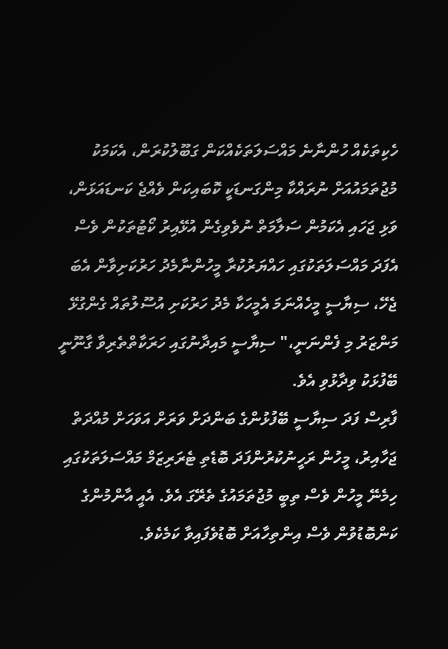ހެކިތަކެއް ހުންނާނެ މައްސަލަތަކެއްކަން ގަބޫލުކުރަން، އެކަމަކު މުޖުތަމައުއަށް ނުރައްކާ މިންގަނޑަކީ ކޮބައިކަން ވެއްޖެ ކަނޑައަޅަން، ވަޅި ޖަހައި އެކަމުން ސަލާމަތް ނުވެވިގެން އުޅޭއިރު ކޯޓުތަކުން ވެސް އެފަދަ މައްސަލަތަކުގައި ހައްޔަރުކުރާ މީހުންނާމެދު ހަރުކަށިވާން އެބަ ޖެހޭ، ސިޔާސީ މީހެއްނަމަ އެމީހަކާ މެދު ހަރުކަށި އުސޫލުތައް ގެންގުޅޭ މަންޒަރު މި ފެންނަނީ،" ސިޔާސީ މައިދާނުގައި ހަރަކާތްތެރިވާ ގާނޫނީ ބޭފުޅަކު ވިދާޅުވި އެވެ.
ފާރިސް ފަދަ ސިޔާސީ ބޭފުޅުންގެ ބަންދަށް ވަރަށް އަވަހަށް މުއްދަތް ޖަހާއިރު، މީހުން ރަހީނުކުރުންފަދަ ބޮޑެތި ޓެރަރިޒަމް މައްސަލަތަކުގައި ހިމެނޭ މީހުން ވެސް ތިބީ މުޖުތަމައުގެ ތެރޭގަ އެވެ. އެއީ އާންމުންގެ ކަންބޮޑުވުން ވެސް އިންތިހާއަށް ބޮޑުވެފައިވާ ކަމެކެވެ.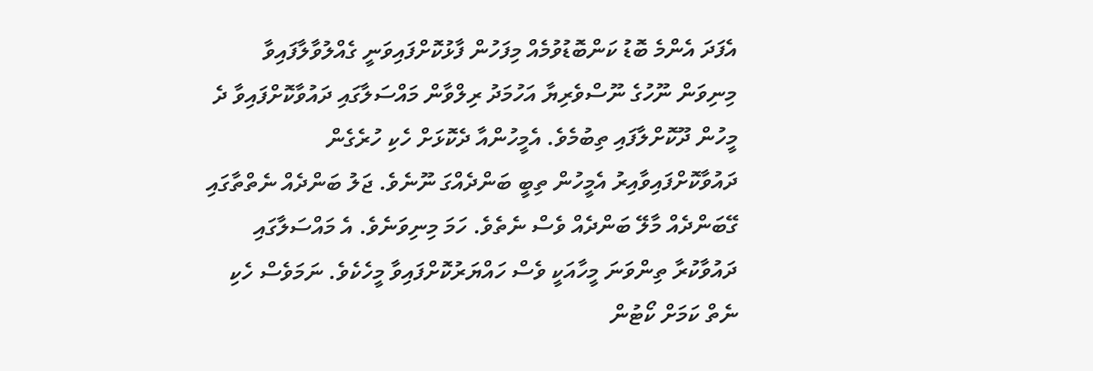އެފަދަ އެންމެ ބޮޑު ކަންބޮޑުވުމެއް މިފަހުން ފާޅުކޮށްފައިވަނީ ގެއްލުވާލާފައިވާ މިނިވަން ނޫހުގެ ނޫސްވެރިޔާ އަހުމަދު ރިލްވާން މައްސަލާގައި ދައުވާކޮށްފައިވާ ދެ މީހުން ދޫކޮށްލާފައި ތިބުމެވެ. އެމީހުންއާ ދެކޮޅަށް ހެކި ހުރެގެން ދައުވާކޮށްފައިވާއިރު އެމީހުން ތިބީ ބަންދެއްގަ ނޫނެވެ. ޖަލު ބަންދެއް ނެތްތާގައި ގޭބަންދެއް މާލޭ ބަންދެއް ވެސް ނެތެވެ. ހަމަ މިނިވަނެވެ. އެ މައްސަލާގައި ދައުވާކުރާ ތިންވަނަ މީހާއަކީ ވެސް ހައްޔަރުކޮށްފައިވާ މީހެކެވެ. ނަމަވެސް ހެކި ނެތް ކަމަށް ކޯޓުން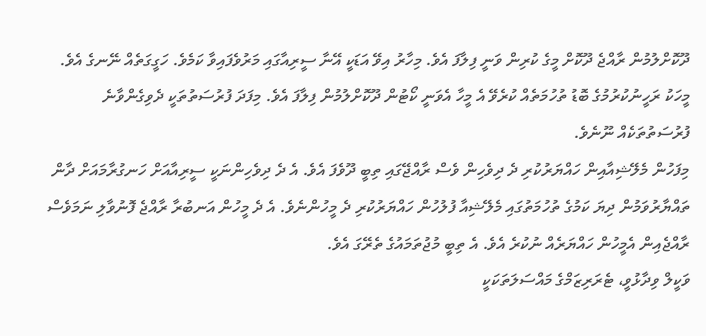ދޫކޮށްލުމުން ރާއްޖެ ދޫކޮށް މީގެ ކުރިން ވަނީ ފިލާފަ އެވެ. މިހާރު އިވޭ އަޑަކީ އޭނާ ސީރިއާގައި މަރުވެފައިވާ ކަމެވެ. ހަގީގަތެއް ނޭނގެ އެވެ. މީހަކު ރަހީނުކުރުމުގެ ބޮޑު ތުހުމަތެއް ކުރެވޭ އެ މީހާ އެވަނީ ކޯޓުން ދޫކޮށްލުމުން ފިލާފަ އެވެ. މިފަދަ ފުރުސަތުތަކީ ދެވިގެންވާނެ ފުރުސަތުތަކެއް ނޫނެވެ.
މިފަހުން މެލޭޝިއާއިން ހައްޔަރުކުރި ދެ ދިވެހިން ވެސް ރާއްޖޭގައި ތިބީ ދޫވެފަ އެވެ. އެ ދެ ދިވެހިންނަކީ ސީރިއާއަށް ހަނގުރާމައަށް ދާން ތައްޔާރުވަމުން ދިޔަ ކަމުގެ ތުހުމަތުގައި މެލޭޝިއާ ފުލުހުން ހައްޔަރުކުރި ދެ މީހުންނެވެ. އެ ދެ މީހުން އަނބުރާ ރާއްޖެ ފޮނުވާލި ނަމަވެސް ރާއްޖެއިން އެމީހުން ހައްޔަރެއް ނުކުރެ އެވެ. އެ ތިބީ މުޖުތަމައުގެ ތެރޭގަ އެވެ.
ވަކީލް ވިދާޅުވީ، ޓެރަރިޒަމްގެ މައްސަލަތަކަކީ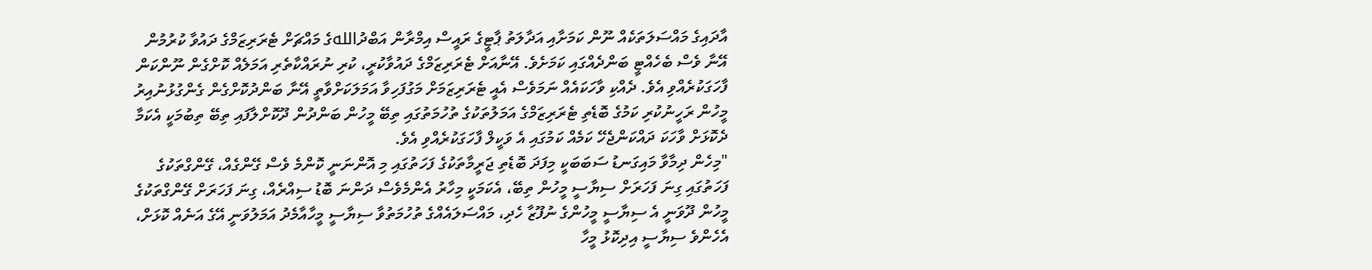އާދައިގެ މައްސަލަތަކެއް ނޫން ކަމަށާއި އަދާލަތު ޕާޓީގެ ރައީސް އިމްރާން އަބްދުاللهގެ މައްޗަށް ޓެރަރިޒަމްގެ ދައުވާ ކުރުމުން އޭނާ ވެސް ބެހެއްޓީ ބަންދެއްގައި ކަމަށެވެ. އޭނާއަށް ޓެރަރިޒަމްގެ ދައުވާކުރީ، ކުރި ނުރައްކާތެރި އަމަލެއް ކޮށްގެން ނޫންކަން ފާހަގަކުރެއްވި އެވެ. ދެއްކި ވާހަކައެއް ނަމަވެސް އެއީ ޓެރަރިޒަމަށް މަގުފަހިވާ އަމަލަކަށްވާތީ އޭނާ ބަންދުކޮށްގެން ގެންގުޅުނުއިރު މީހުން ރަހީނުކުރި ކަމުގެ ބޮޑެތި ޓެރަރިޒަމްގެ އަމަލުތަކުގެ ތުހުމަތުގައި ތިބޭ މީހުން ބަންދުން ދޫކޮށްލާފައި ތިބޭ ތިބުމަކީ އެކަމާ ދެކޮޅަށް ވާހަކަ ދައްކަންޖެހޭ ކަމެއް ކަމުގައި އެ ވަކީލް ފާހަގަކުރެއްވި އެވެ.
"މިހެން ދިމާވާ މައިގަނޑު ސަބަބަކީ މިފަދަ ބޮޑެތި ޖަރީމާތަކުގެ ފަހަތުގައި މި އޮންނަނީ ކޮންމެ ވެސް ގޭންގެއް، ގޭންގްތަކުގެ ފަހަތުގައި ގިނަ ފަހަރަށް ސިޔާސީ މީހުން ތިބޭ، އެކަމަކީ މިހާރު އެންމެވެސް ދަންނަ ބޮޑު ސިއްރެއް، ގިނަ ފަހަރަށް ގޭންގްތަކުގެ މީހުން ދޫވަނީ އެ ސިޔާސީ މީހުންގެ ނުފޫޒާ ހެދި، މައްސަލައެއްގެ ތުހުމަތުވާ ސިޔާސީ މީހާއާމެދު އަމަލުވަނީ އޭގެ އަނެއް ކޮޅަށް، އެހެންވެ ސިޔާސީ އިދިކޮޅު މީހާ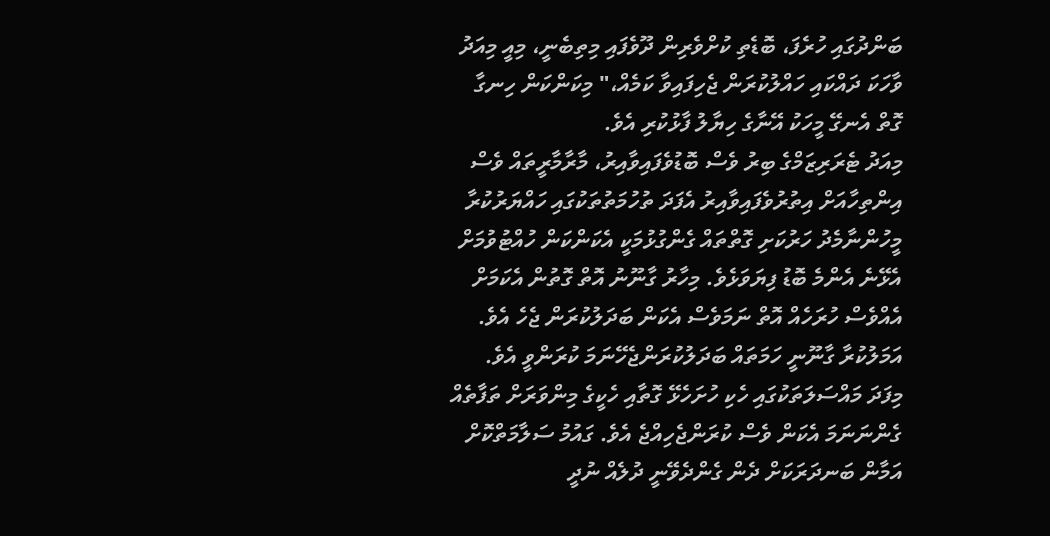ބަންދުގައި ހުރެފަ، ބޮޑެތި ކުށްވެރިން ދޫވެފައި މިތިބެނީ، މިއީ މިއަދު ވާހަކަ ދައްކައި ހައްލުކުރަން ޖެހިފައިވާ ކަމެއް،" މިކަންކަން ހިނގާ ގޮތް އެނގޭ މީހަކު އޭނާގެ ހިޔާލު ފާޅުކުރި އެވެ.
މިއަދު ޓެރަރިޒަމްގެ ބިރު ވެސް ބޮޑުވެފައިވާއިރު، މާރާމާރީތައް ވެސް އިންތިހާއަށް އިތުރުވެފައިވާއިރު އެފަދަ ތުހުމަތުތަކުގައި ހައްޔަރުކުރާ މީހުންނާމެދު ހަރުކަށި ގޮތްތައް ގެންގުޅުމަކީ އެކަންކަން ހުއްޓުވުމަށް އެޅޭނެ އެންމެ ބޮޑު ފިޔަވަޅެވެ. މިހާރު ގާނޫނު އޮތް ގޮތުން އެކަމަށް އެއްވެސް ހުރަހެއް އޮތް ނަމަވެސް އެކަން ބަދަލުކުރަން ޖެހެ އެވެ. އަމަލުކުރާ ގާނޫނީ ހަމަތައް ބަދަލުކުރަންޖެހޭނަމަ ކުރަންވީ އެވެ. މިފަދަ މައްސަލަތަކުގައި ހެކި ހުށަހެޅޭ ގޮތާއި ހެކީގެ މިންވަރަށް ތަފާތެއް ގެންނަނަމަ އެކަން ވެސް ކުރަންޖެހިއްޖެ އެވެ. ގައުމު ސަލާމަތްކޮށް އަމާން ބަނދަރަކަށް ދެން ގެންދެވޭނީ ދުލެއް ނުދީ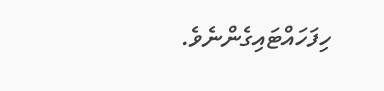ހިފަހައްޓައިގެންނެވެ.